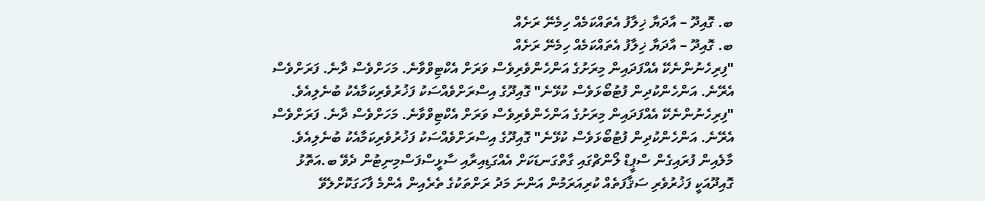ބ. ގޮއިދޫ – އާދަޔާ ޚިލާފު އެތައްކަމެއް ހިމެނޭ ރަށެއް
ބ. ގޮއިދޫ – އާދަޔާ ޚިލާފު އެތައްކަމެއް ހިމެނޭ ރަށެއް
"ފިރިހެނުންނެކޭ އެއްފަދައިން މިރަށުގެ އަންހެންވެރިވެސް ވަރަށް އެކްޓިވްވާނެ. މަހަށްވެސް ދާނެ. ފަރަށްވެސް އެރޭނެ. އަންހެންކުދިން ފުޓުބޯޅަވެސް ކުޅޭނެ" ގޮއިދޫގެ އިސްރަށްވެއްސަކު ފަޚުރުވެރިކަމާއެކު ބުނެލިއެވެ.
"ފިރިހެނުންނެކޭ އެއްފަދައިން މިރަށުގެ އަންހެންވެރިވެސް ވަރަށް އެކްޓިވްވާނެ. މަހަށްވެސް ދާނެ. ފަރަށްވެސް އެރޭނެ. އަންހެންކުދިން ފުޓުބޯޅަވެސް ކުޅޭނެ" ގޮއިދޫގެ އިސްރަށްވެއްސަކު ފަޚުރުވެރިކަމާއެކު ބުނެލިއެވެ.
މާލެއިން ފުރައިގެން ސްޕީޑް ލޯންޗްގައި ގާތްގަނޑަކަށް އެއްގަޑިއިރާއި ސާޅީސްފަސްމިނިޓުން ދެވޭ ބ.އަތޮޅު ގޮއިދޫއަކީ ފަޚުރުވެރި ސަޤާފަތެއް ކުރިއަރަމުން އަންނަ މަދު ރަށްތަކުގެ ތެރެއިން އެންމެ ފާހަގަކޮށްލެވޭ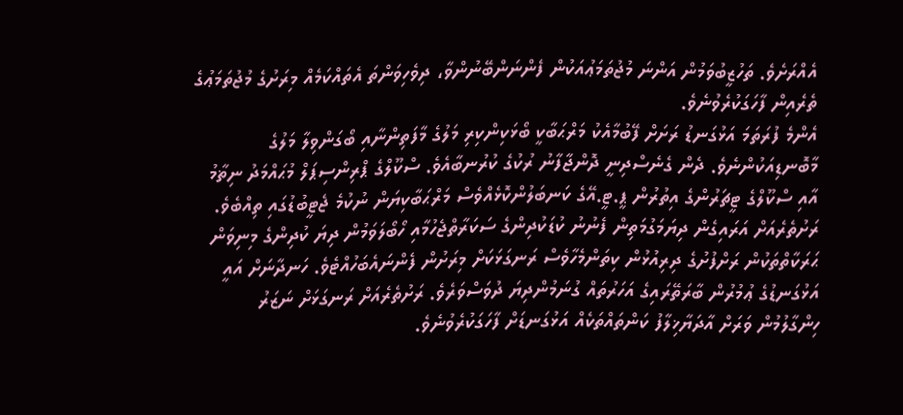އެއްރަށެވެ. ތަހުޒީބުވަމުން އަންނަ މުޖުތަމަޢުއަކުން ފެންނަންބޭނުންވާ، ދިވެހިވަންތަ އެތައްކަމެއް މިރަށުގެ މުޖުތަމަޢުގެ ތެރެއިން ފާހަގަކުރެވުނެވެ.
އެންމެ ފުރަތަމަ އަޅުގަނޑު ރަށަށް ފޭބުމާއެކު މަރްޙަބާކީ ބޯޅަކިންކިރި މަލުގެ މާފަތިންނާއި ބޯގަންވިލާ މަލުގެ މާބޮނޑިއަކުންނެވެ. ދެން ގެނެސްދިނީ ދޮންޖާފާނު ރުކުގެ ކުރުނބާއެވެ. ސްކޫލްގެ ޕްރިންސިޕަލް މުޙައްމަދު ނިޡާމު އާއި ސްކޫލްގެ ޓީޗަރުންގެ އިތުރުން ޕީ.ޓީ.އޭގެ ކަނބަލުންކޮޅެއްވެސް މަރްޙަބާކިޔަން ނުކުމެ ޖެޓީބުޑުގައި ތިއްބެވެ.
ރަށުތެރެއަށް އަރައިގެން ދިޔަމަގުމަތިން ފެނުނު ކުޑަކުދިންގެ ސަކަރާތްޖެހުމާއި ހޯބޯލަވަމުން ދިޔަ ކުދިންގެ މިނިވަން ޙަރަކާތްތަކުން ރަށްފުށުގެ ދިރިއުޅުން ކިތަންމެހާވެސް ރަނގަޅަކަށް މިރަށުން ފެންނައެބަހުއްޓެވެ. ހަނދާނަށް އައީ އަޅުގަނޑުގެ ޢުމުރުން ބާރަތޭރައިގެ އަހަރުތައް ގުނަމުންދިޔަ ދުވަސްވަރެވެ. ރަށުތެރެއަށް ރަނގަޅަށް ނަޒަރު ހިންގާލުމުން ވަރަށް އާދަޔާޚިލާފު ކަންތައްތަކެއް އަޅުގަނޑަށް ފާހަގަކުރެވުނެވެ.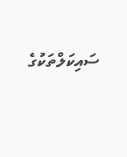ސައިކަލްތަކުގެ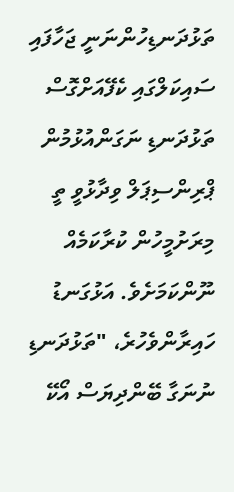ތަޅުދަނޑިހުންނަނީ ޖަހާފައި
ސައިކަލްގައި ކެފޭއަށްގޮސް ތަޅުދަނޑި ނަގަންއުޅުމުން ޕްރިންސިޕަލް ވިދާޅުވީ ތީ މިރަށުމީހުން ކުރާކަމެއް ނޫންކަމަށެވެ. އަޅުގަނޑު ހައިރާންވެހުރެ، "ތަޅުދަނޑި ނުނަގާ ބޭންދިޔަސް އޯކޭ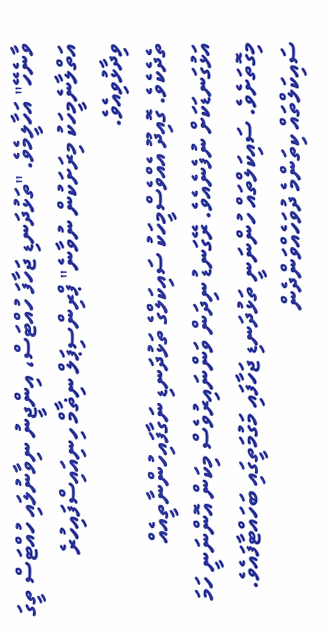ވާނެހޭ" އަހާލީމެވެ. "ތަޅުދަނޑި ޖަހާފަ ހުއްޓަސް، އިންޖީނު ނިވާނުލައި ހުއްޓަސް ތީގަ އަތްލާނެމީހަކު މިރަށަކުން ނުވާނެ" ޕްރިންސިޕަލް ނިޡާމް ހިނިއައިސްފައިހުރެ ވިދާޅުވިއެވެ.
ތެދެކެވެ. ގޮއިދޫ އެއްވެސްމީހަކު ސައިކަލްގެ ތަޅުދަނޑި ނަގާފައިހުންނާތީއެއް އަޅުގަނޑަކަށް ނުފެނެއެވެ. ރޭގަނޑު ނިދަން ވަންނައިރުވެސް މިކަން އޮންނަނީ ހަމަ މިގޮތަށެވެ. ސައިކަލްތައް ހުންނަނީ ތަޅުދަނޑި ޖަހާފައި މަގުމަތީގައި ބަހައްޓާފައެވެ. ސައިކަލްތައް ކިތަންމެ ދުވަހެއްވަންދެން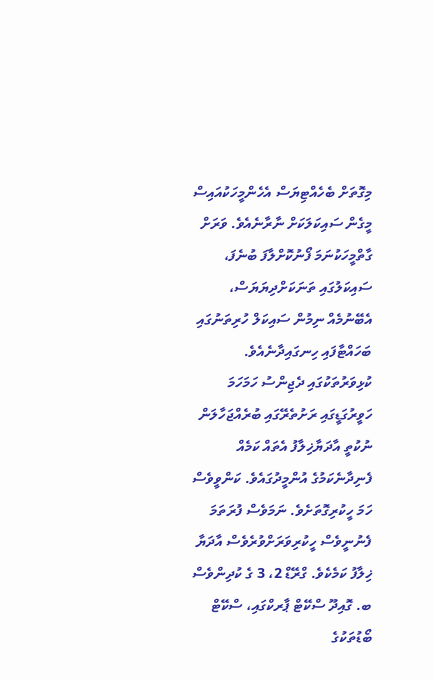މިގޮތަށް ބެހެއްޓިޔަސް އެހެންމީހަކުއައިސް މީގެން ސައިކަލަކަށް ނާރާނެއެވެ. ވަރަށް ގާތްމީހަކުނަމަ ފޯނުކޮށްލާފަ ބުނެފަ، ސައިކަލުގައި ތަނަކަށްދިޔަޔަސް، އެބޭނުމެއް ނިމުން ސައިކަލް ހުރިތަނުގައި ބަހައްޓާފައި ހިނގައިދާނެއެވެ.
ކުޅިވަރުތަކުގައި ދެޖިންސު ހަމަހަމަ
ހަވީރުގަޑީގައި ރަށުތެރޭގައި ބުރެއްޖަހާލަން ނުކުތީ އާދަޔާޚިލާފު އެތައް ކަމެއް ފެނިދާނެކަމުގެ އުންމީދުގައެވެ. ކަންވީވެސް ހަމަ ހީކުރިގޮތަށެވެ. ނަމަވެސް ފުރަތަމަ ފެނުނީވެސް ހީކުރިވަރަށްވުރެވެސް އާދަޔާ ޚިލާފު ކަމެކެވެ. ގްރޭޑް 2، 3 ގެ ކުދިންވެސް ބ. ގޮއިދޫ ސްކޭޓް ޕާރކްގައި، ސްކޭޓް ބޯޑުތަކުގެ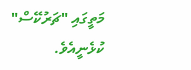މަތީގައި "ޗަރުކޭސް" ކުޅެނީއެވެ.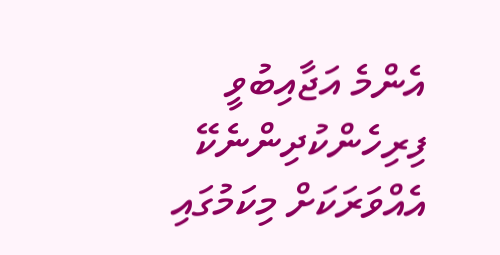އެންމެ އަޖާއިބުވީ ފިރިހެންކުދިންނެކޭ އެއްވަރަކަށް މިކަމުގައި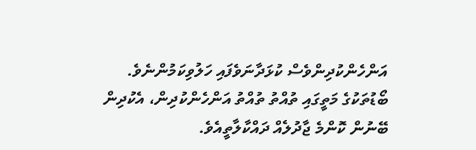އަންހެންކުދިންވެސް ކުޅަދާނަވެފައި ހަލުވިކަމުންނެވެ. ބޯޑުތަކުގެ މަތީގައި ތުއްތު ތުއްތު އަންހެންކުދިން، އެކުދިން ބޭނުން ކޮންމެ ޖާދުލެއް ދައްކާލާތީއެވެ.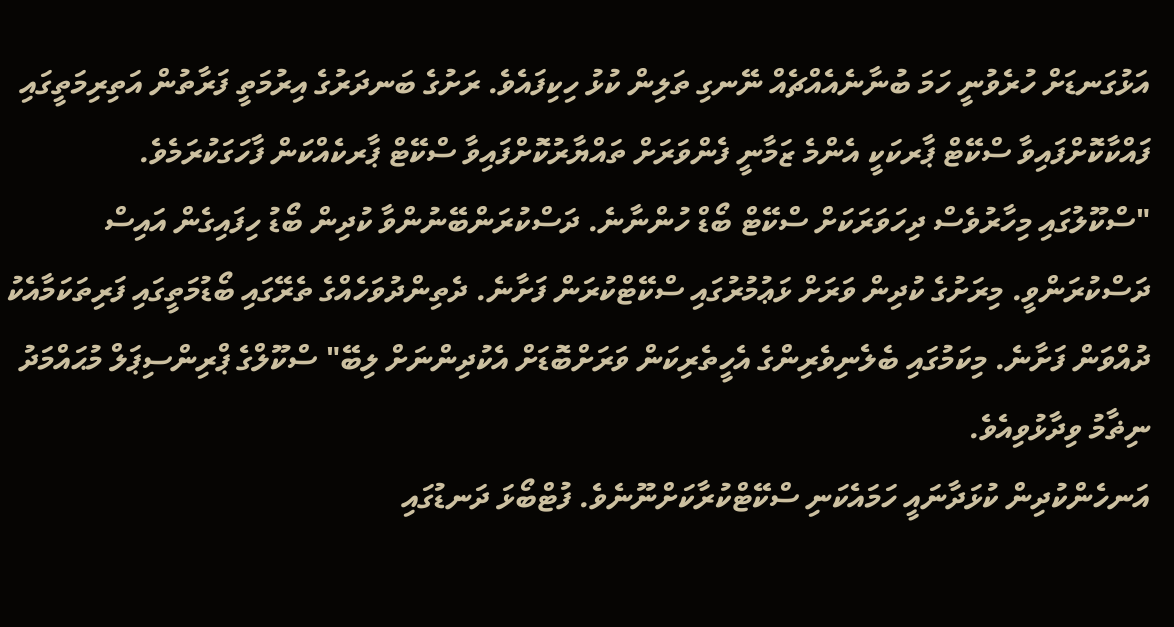އަޅުގަނޑަށް ހުރެވުނީ ހަމަ ބުނާނެއެއްޗެއް ނޭނގި ތަލިން ކުޅު ހިކިފައެވެ. ރަށުގެ ބަނދަރުގެ އިރުމަތީ ފަރާތުން އަތިރިމަތީގައި ފައްކާކޮށްފައިވާ ސްކޭޓް ޕާރކަކީ އެންމެ ޒަމާނީ ފެންވަރަށް ތައްޔާރުކޮށްފައިވާ ސްކޭޓް ޕާރކެއްކަން ފާހަގަކުރަމެވެ.
"ސްކޫލުގައި މިހާރުވެސް ދިހަވަރަކަށް ސްކޭޓް ބޯޑް ހުންނާނެ. ދަސްކުރަންބޭނުންވާ ކުދިން ބޯޑު ހިފައިގެން އައިސް ދަސްކުރަންވީ. މިރަށުގެ ކުދިން ވަރަށް ޅަޢުމުރުގައި ސްކޭޓްކުރަން ފަށާނެ. ދެތިންދުވަހެއްގެ ތެރޭގައި ބޯޑުމަތީގައި ފަރިތަކަމާއެކު ދުއްވަން ފަށާނެ. މިކަމުގައި ބެލެނިވެރިންގެ އެހީތެރިކަން ވަރަށްބޮޑަށް އެކުދިންނަށް ލިބޭ" ސްކޫލްގެ ޕްރިންސިޕަލް މުޙައްމަދު ނިޡާމު ވިދާޅުވިއެވެ.
އަނހެންކުދިން ކުޅަދާނައީ ހަމައެކަނި ސްކޭޓްކުރާކަށްނޫނެވެ. ފުޓްބޯޅަ ދަނޑުގައި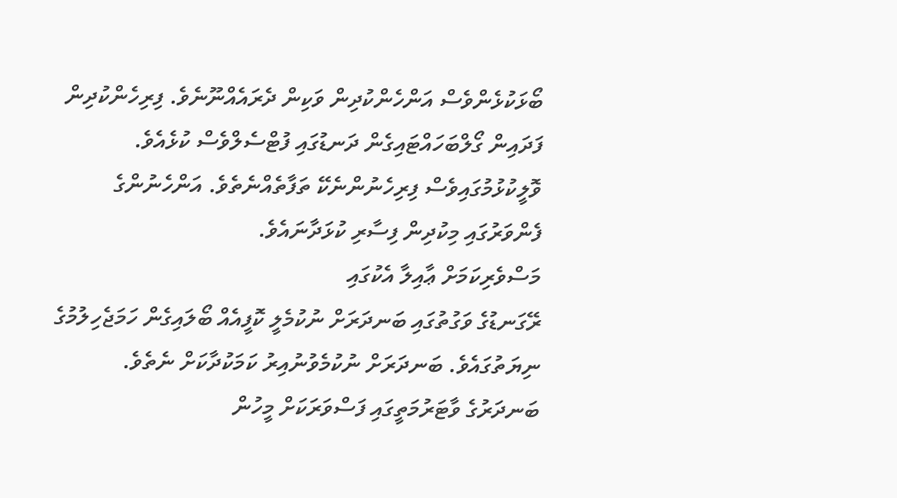ބޯޅަކުޅެންވެސް އަންހެންކުދިން ވަކިން ދެރައެއްނޫނެވެ. ފިރިހެންކުދިން ފަދައިން ގޯލްބަހައްޓައިގެން ދަނޑުގައި ފުޓްސެލްވެސް ކުޅެއެވެ. ވޮލީކުޅުމުގައިވެސް ފިރިހެނުންނެކޭ ތަފާތެއްނެތެވެ. އަންހެނުންގެ ފެންވަރުގައި މިކުދިން ފިސާރި ކުޅަދާނައެވެ.
މަސްވެރިކަމަށް ޢާއިލާ އެކުގައި
ރޭގަނޑުގެ ވަގުތުގައި ބަނދަރަށް ނުކުމެލީ ކޮފީއެއް ބޯލައިގެން ހަމަޖެހިލުމުގެ ނިޔަތުގައެވެ. ބަނދަރަށް ނުކުމެވުނުއިރު ކަމަކުދާކަށް ނެތެވެ. ބަނދަރުގެ ވާޓަރުމަތީގައި ފަސްވަރަކަށް މީހުން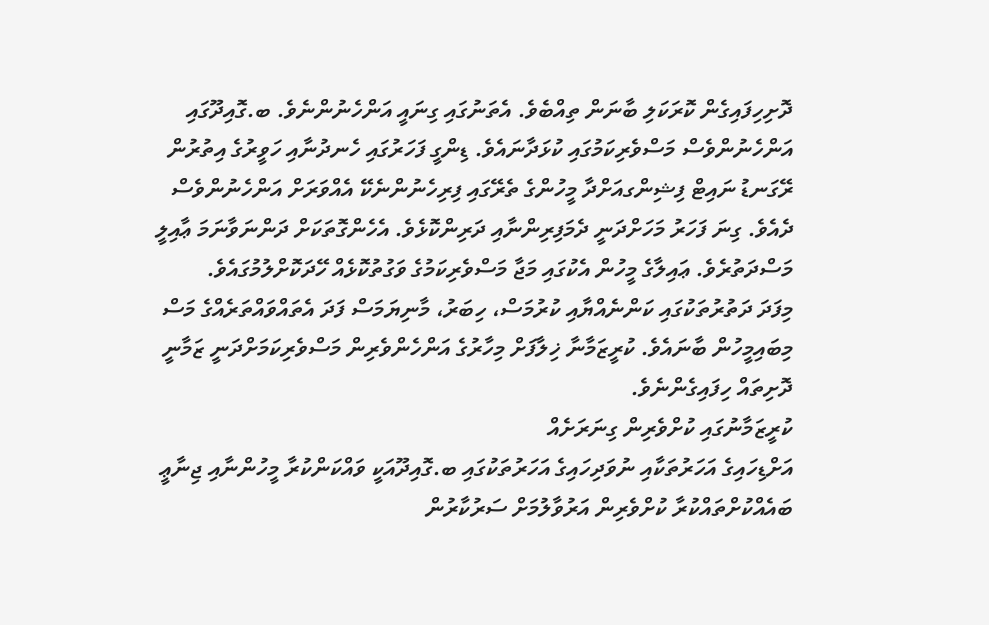ދޮށިހިފައިގެން ކޮރަކަލި ބާނަން ތިއްބެވެ. އެތަނުގައި ގިނައީ އަންހެނުންނެވެ. ބ.ގޮއިދޫގައި އަންހެނުންވެސް މަސްވެރިކަމުގައި ކުޅަދާނައެވެ. ޑިންގީ ފަހަރުގައި ހެނދުނާއި ހަވީރުގެ އިތުރުން ރޭގަނޑު ނައިޓް ފިޝިންގއަށްދާ މީހުންގެ ތެރޭގައި ފިރިހެނުންނެކޭ އެއްވަރަށް އަންހެނުންވެސް ދެއެވެ. ގިނަ ފަހަރު މަހަށްދަނީ ދެމަފިރިންނާއި ދަރިންކޮޅެވެ. އެހެންގޮތަކަށް ދަންނަވާނަމަ ޢާއިލީ މަސްދަތުރެވެ. ޢައިލާގެ މީހުން އެކުގައި މަޖާ މަސްވެރިކަމުގެ ވަގުތުކޮޅެއް ހޭދަކޮށްލުމުގައެވެ.
މިފަދަ ދަތުރުތަކުގައި ކަންނެއްޔާއި ކުރުމަސް، ހިބަރު، މާނިޔަމަސް ފަދަ އެތައްވައްތަރެއްގެ މަސް މިބައިމީހުން ބާނައެވެ. ކުރީޒަމާނާ ޚިލާފަށް މިހާރުގެ އަންހެންވެރިން މަސްވެރިކަމަށްދަނީ ޒަމާނީ ދޮށިތައް ހިފައިގެންނެވެ.
ކުރީޒަމާނުގައި ކުށްވެރިން ގިނަރަށެއް
އަށްޑިހައިގެ އަހަރުތަކާއި ނުވަދިހައިގެ އަހަރުތަކުގައި ބ.ގޮއިދޫއަކީ ވައްކަންކުރާ މީހުންނާއި ޖިނާޢީ ބައެއްކުށްތައްކުރާ ކުށްވެރިން އަރުވާލުމަށް ސަރުކާރުން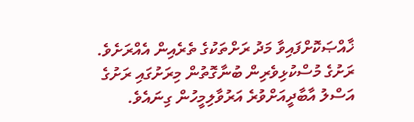ޚާއްޞަކޮށްފައިވާ މަދު ރަށްތަކުގެ ތެރެއިން އެއްރަށެވެ. ރަށުގެ މުސްކުޅިވެރިން ބުނާގޮތުން މިރަށުގައި ރަށުގެ އަސްލު އާބާދީއަށްވުރެ އަރުވާލިމީހުން ގިނައެވެ.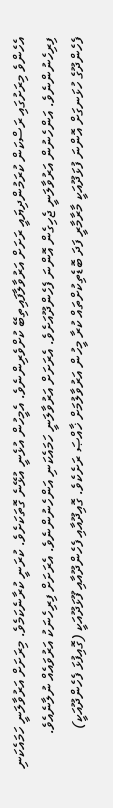އެހެންވެ މިރަށުގައި ރަސްކަން ކުރަމުންދިޔައީ ރަށަށް އަރުވާލާފައިތިބޭ ކުށްވެރިންނެވެ. އެމީހުން އުޅެނީ އުޅޭނެ ގޮތަކަށެވެ. ކުރަނީ ކުރާނެކަމެވެ. މިރަށަށް އަރުވާލަނީ ހަމައެކަނި ފިރިހެނުންނެވެ. އަންހެނުން އަރުވާލަނީ ޖެހިގެން އޮންނަ ފެހެންދޫއަށެވެ. އެރަށަށް އަރުވާލަނީ ހަމައެކަނި އަންހެނުންނެވެ. އެރަށަށް ފިރިހެނަކު އަރުވައެއް ނުލާނެއެވެ. ފެހެންދޫގެ ހުޅަނގަށް އޮންނަ ފުޅަދޫއަކީ މާރާމާރީ ފަދަ ބޮޑެތިކުށްތައް ކުރާ މީހުން އަރުވާލުމަށް ޚާއްޞަ ރަށެކެވެ. ގޮއިދޫއާއި ފެހެންދޫއާއި ފޫޅަދޫއަކީ (ގޮއިފުޅަ ފެހެންދޫއަކީ)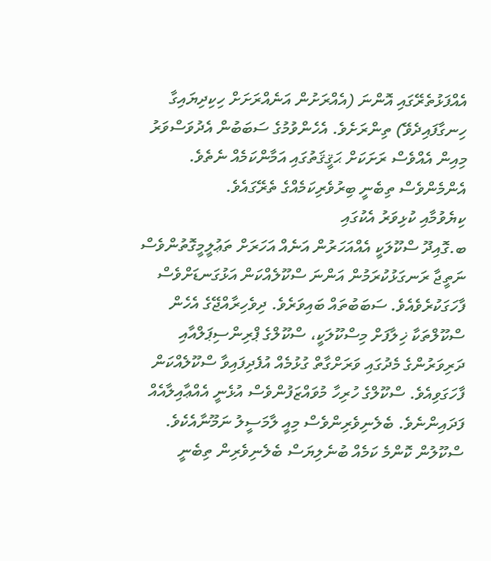އެއްފަޅުތެރޭގައި އޮންނަ (އެއްރަށުން އަނެއްރަށަށް ހިކިދިޔައިގާ ހިނގާފައިދެވޭ) ތިންރަށެވެ. އެހެންވުމުގެ ސަބަބުން އެދުވަސްވަރު މިއިން އެއްވެސް ރަށަކަށް ޙަޤީޤަތުގައި އަމާންކަމެއް ނެތެވެ. އެންމެންވެސް ތިބެނީ ބިރުވެރިކަމެއްގެ ތެރޭގައެވެ.
ކިޔެވުމާއި ކުޅިވަރު އެކުގައި
ބ.ގޮއިދޫ ސްކޫލަކީ އެއްއަހަރުން އަނެއް އަހަރަށް ތަޢުލީމީގޮތުންވެސް ނަތީޖާ ރަނގަޅުކުރަމުން އަންނަ ސްކޫލެއްކަން އަޅުގަނޑަށްވެސް ފާހަގަކުރެވެއެވެ. ސަބަބުތައް ބައިވަރެވެ. ދިވެހިރާއްޖޭގެ އެހެން ސްކޫލްތަކާ ޚިލާފަށް މިސްކޫލަކީ، ސްކޫލްގެ ޕްރިންސިޕަލްއާއި ދަރިވަރުންގެ މެދުގައި ވަރަށްގާތް ގުޅުމެއް އުފެދިފައިވާ ސްކޫލެއްކަން ފާހަގަވިއެވެ. ސްކޫލްގެ ހުރިހާ މުވައްޒަފުންވެސް އުޅެނީ އެއްޢާއިލާއެއް ފަދައިންނެވެ. ބެލެނިވެރިންވެސް މިއީ ލާމަސީލު ނަމޫނާއެކެވެ. ސްކޫލުން ކޮންމެ ކަމެއް ބުނެލިޔަސް ބެލެނިވެރިން ތިބެނީ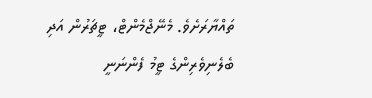ތައްޔާރަށެވެ. މެނޭޖްމެންޓް، ޓީޗަރުން އަދި ބެލެނިވެރިންގެ ޓީމު ފެންނަނީ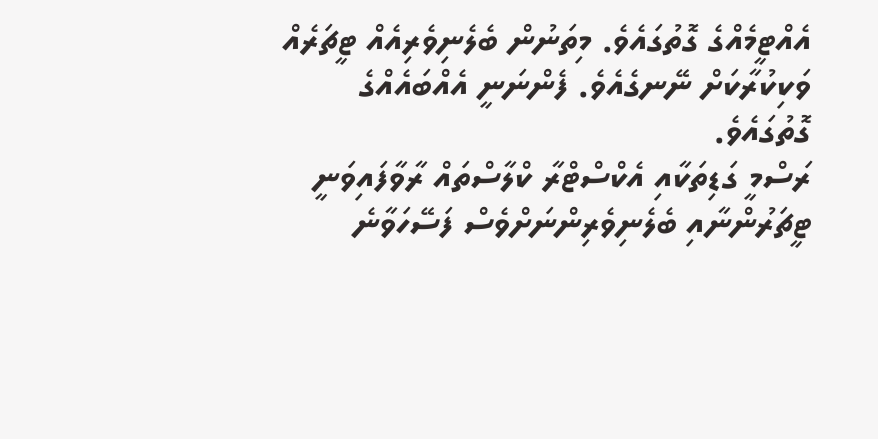އެއްޓީމެއްގެ ގޮތުގައެވެ. މިތަނުން ބެލެނިވެރިއެއް ޓީޗަރެއް ވަކިކުރާކަށް ނޭނގެއެވެ. ފެންނަނީ އެއްބައެއްގެ ގޮތުގައެވެ.
ރަސްމީ ގަޑިތަކާއި އެކްސްޓްރާ ކްލާސްތައް ރާވާފައިވަނީ ޓީޗަރުންނާއި ބެލެނިވެރިންނަށްވެސް ފަސޭހަވާނެ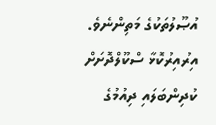އުޞޫލުތަކުގެ މަތިންނެވެ. އިރުއިރުކޮޅާ ސްކޫލްދޮށަށް ކުދިންބަލައި ދިއުމުގެ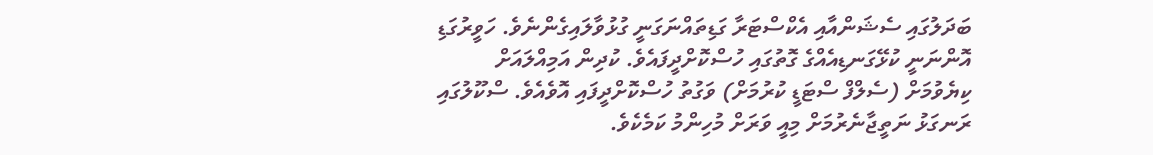ބަދަލުގައި ސެޝަންއާއި އެކްސްޓަރާ ގަޑިތައްނަގަނީ ގުޅުވާލައިގެންނެވެ. ހަވީރުގަޑި އޮންނަނީ ކުޅޭގަނޑިއެއްގެ ގޮތުގައި ހުސްކޮށްދީފައެވެ. ކުދިން އަމިއްލައަށް ކިޔެވުމަށް (ސެލްފް ސްޓަޑީ ކުރުމަށް) ވަގުތު ހުސްކޮށްދީފައި އޮވެއެވެ. ސްކޫލުގައި ރަނގަޅު ނަތީޖާނެރުމަށް މިއީ ވަރަށް މުހިންމު ކަމެކެވެ.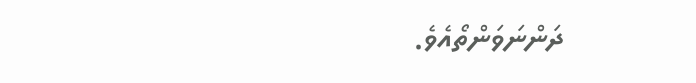ދަންނަވަންތޯއެވެ.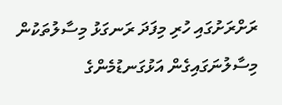ރަށްރަށުގައި ހުރި މިފަދަ ރަނގަޅު މިސާލުތަކުން މިސާލުނަގައިގެން އަޅުގަނޑުމެންގެ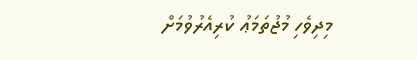މިދިވެހި މުޖުތަމަޢު ކުރިއެރުވުމަށް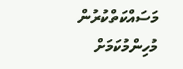މަސައްކަތްކުރުން މުހިންމުކަމަށް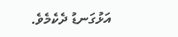އަޅުގަނޑު ދެކެމެވެ.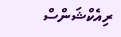ރިއެކްޝަންސް